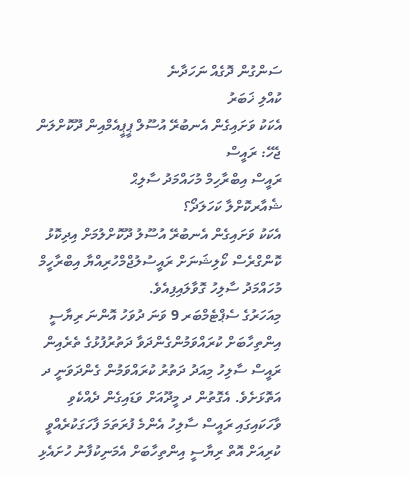ސަންގުން ދޮގެއް ނަހަދާނެ
ކުއްލި ޚަބަރު
އެކަކު ވަށައިގެން އެނބުރޭ އުސޫލް ޕީޕީއެމްއިން ދޫކޮށްލަން ޖެހޭ: ރައީސް
ރައީސް އިބްރާހިމް މުހައްމަދު ސާލިޙް
ޝެއާރކޮށްލާ ކަހަލަދޯ؟
އެކަކު ވަށައިގެން އެނބުރޭ އުސޫލު ދޫކޮށްލުމަށް އިދިކޮޅު ކޮންގްރެސް ކޯލިޝަނަށް ރައީސުލުޖްމްހުރިއްޔާ އިބްރާހީމް މުހައްމަދު ސާލިހު ގޮވާލައިފިއެވެ.
މިއަހަރުގެ ސެޕްޓެމްބަރ 9 ވަނަ ދުވަހު އޮންނަ ރިޔާސީ އިންތިހާބަށް ކުރައްވަމުންގެންދަވާ ދަތުރުފުޅުގެ ތެރެއިން ރައީސް ސާލިހު މިއަދު ދަތުރު ކުރައްވަމުން ގެންދަވަނީ ދ އަތޮޅަށެވެ. އެގޮތުން ދ މީދޫއަށް ވަޑައިގެން ދެއްކެވި ވާހަކައިގައި ރައީސް ސާލިހު އެންމެ ފުރަތަމަ ފާހަގަކުރެއްވީ ކުރިއަށް އޮތް ރިޔާސީ އިންތިހާބަށް އެމަނިކުފާނު ހުށައެޅި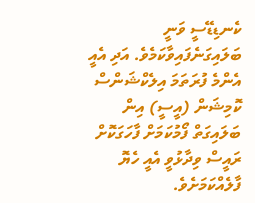ކެނޑިޑޭސީ ވަނީ ބަލައިގަނެފައިވާކަމެވެ. އަދި އެއީ އެންމެ ފުރަތަމަ އިލެކްޝަންސް ކޮމިޝަން (އީސީ) އިން ބަލައިގަތް ފޯމުކަމަށް ފާހަގަކޮށް ރައީސް ވިދާޅުވީ އެއީ ހެޔޮ ފާލެއްކަމަށެވެ.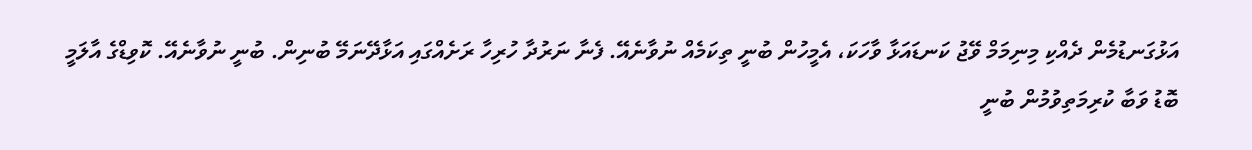އަޅުގަނޑުމެން ދެއްކި މިނިމަމް ވޭޖު ކަނޑައަޅާ ވާހަކަ، އެމީހުން ބުނީ ތިކަމެއް ނުވާނެއޭ. ފެނާ ނަރުދާ ހުރިހާ ރަށެއްގައި އަޅާދޭނަމޭ ބުނިން. ބުނީ ނުވާނެއޭ. ކޮވިޑްގެ އާލަމީ ބޮޑު ވަބާ ކުރިމަތިވުމުން ބުނީ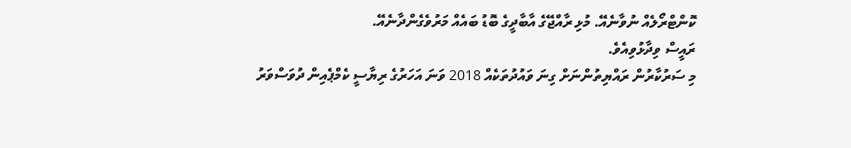ކޮންޓްރޯލެއް ނުވާނެއޭ. މުޅި ރާއްޖޭގެ އާބާދީގެ ބޮޑު ބައެއް މަރުވެގެންދާނެއޭ.
ރައީސް ވިދާޅުވިއެވެ.
މި ސަރުކާރުން ރައްޔިތުންނަށް ގިނަ ވައުދުތަކެއް 2018 ވަނަ އަހަރުގެ ރިޔާސީ ކެމްޕެއިން ދުވަސްވަރު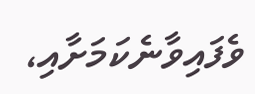ވެފައިވާނެކަމަށާއި،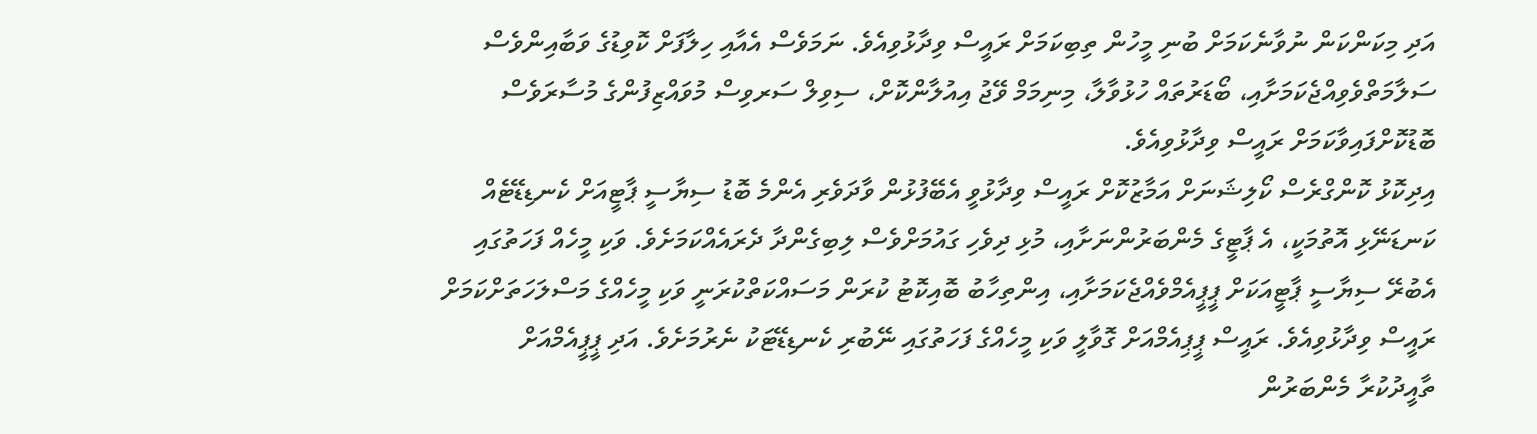އަދި މިކަންކަން ނުވާނެކަމަށް ބުނި މީހުން ތިބިކަމަށް ރައީސް ވިދާޅުވިއެވެ. ނަމަވެސް އެއާއި ހިލާފަށް ކޮވިޑުގެ ވަބާއިންވެސް ސަލާމަތްވެވިއްޖެކަމަށާއި، ބޯޑަރުތައް ހުޅުވާލާ، މިނިމަމް ވޭޖު އިއުލާންކޮށް، ސިވިލް ސަރވިސް މުވައްޒިފުންގެ މުސާރަވެސް ބޮޑުކޮށްފައިވާކަމަށް ރައީސް ވިދާޅުވިއެވެ.
އިދިކޮޅު ކޮންގްރެސް ކޯލިޝަނަށް އަމާޒުކޮށް ރައީސް ވިދާޅުވީ އެބޭފުޅުން ވާދަވެރި އެންމެ ބޮޑު ސިޔާސީ ޕާޓީއަށް ކެނޑިޑޭޓެއް ކަނޑަނޭޅި އޮތުމަކީ، އެ ޕާޓީގެ މެންބަރުންނަށާއި، މުޅި ދިވެހި ގައުމަށްވެސް ލިބިގެންދާ ދެރައެއްކަމަށެވެ. ވަކި މީހެއް ފަހަތުގައި އެބުރޭ ސިޔާސީ ޕާޓީއަކަށް ޕީޕީއެމްވެއްޖެކަމަށާއި، އިންތިހާބު ބޮއިކޮޓު ކުރަން މަސައްކަތްކުރަނީ ވަކި މީހެއްގެ މަސްލަހަތަށްކަމަށް ރައީސް ވިދާޅުވިއެވެ. ރައީސް ޕީޕިއެމްއަށް ގޮވާލީ ވަކި މީހެއްގެ ފަހަތުގައި ނޭބުރި ކެނޑިޑޭޓަކު ނެރުމަށެވެ. އަދި ޕީޕީއެމްއަށް ތާއީދުކުރާ މެންބަރުން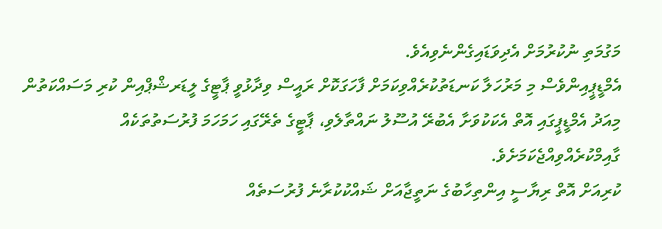މަގުމަތި ނުކުރުމަށް އެދިވަޑައިގެންނެވިއެވެ.
އެމްޑީޕީއިންވެސް މި މަރުހަލާ ކަނޑަތުކުރެއްވިކަމަށް ފާހަގަކޮށް ރައީސް ވިދާޅުވީ ޕާޓީގެ ލީޑަރޝްޕްއިން ކުރި މަސައްކަތުން މިއަދު އެމްޑީޕީގައި އޮތް އެކަކުވަށާ އެބުރޭ އުސޫލު ނައްތާލެވި، ޕާޓީގެ ތެރޭގައި ހަމަހަމަ ފުރުސަތުތަކެއް ގާއިމްކުރެއްވިއްޖެކަމަށެވެ.
ކުރިއަށް އޮތް ރިޔާސީ އިންތިހާބުގެ ނަތީޖާއަށް ޝައްކުކުރާނެ ފުރުސަތެއް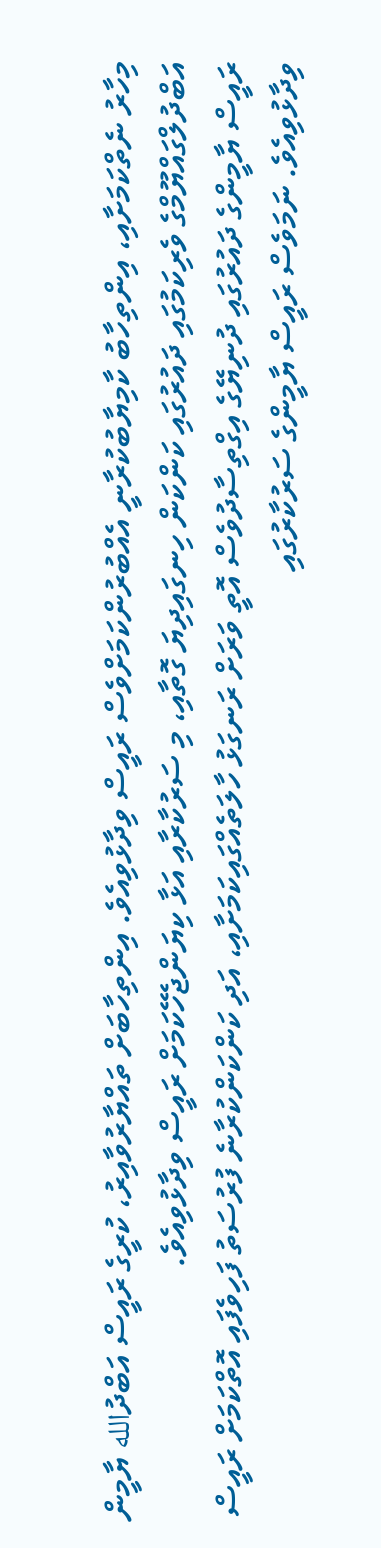މިހާރު ނެތްކަމަށާއި، އިންތިހާބު ކާމިޔާބުކުރާނީ އެއްބުރުންކަމަށްވެސް ރައީސް ވިދާޅުވިއެވެ. އިންތިހާބަށް ތައްޔާރުވާއިރު، ކުރީގެ ރައީސް އަބްދުالله ޔާމީން އަބްދުލްގައްޔޫމްގެ ވެރިކަމުގައި ދައުރުގައި ކަންކަން ހިނގައިދިޔަ ގޮތާއި، މި ސަރުކާރާއި އަޅާ ކިޔަންޖެހޭކަމަށް ރައީސް ވިދާޅުވިއެވެ.
ރައީސް ޔާމީންގެ ދައުރުގައި ދުނިޔޭގެ އިގްތިސާދުވެސް އޮތީ ވަރަށް ރަނގަޅު ހާލަތެއްގައިކަމަށާއި، އަދި ކަންކަންކުރާނެ ފުރުސަތު ފަހިވެފައި އޮތްކަމަށް ރައީސް ވިދާޅުވިއެވެ. ނަމަވެސް ރައީސް ޔާމީންގެ ސަރުކާރުގައި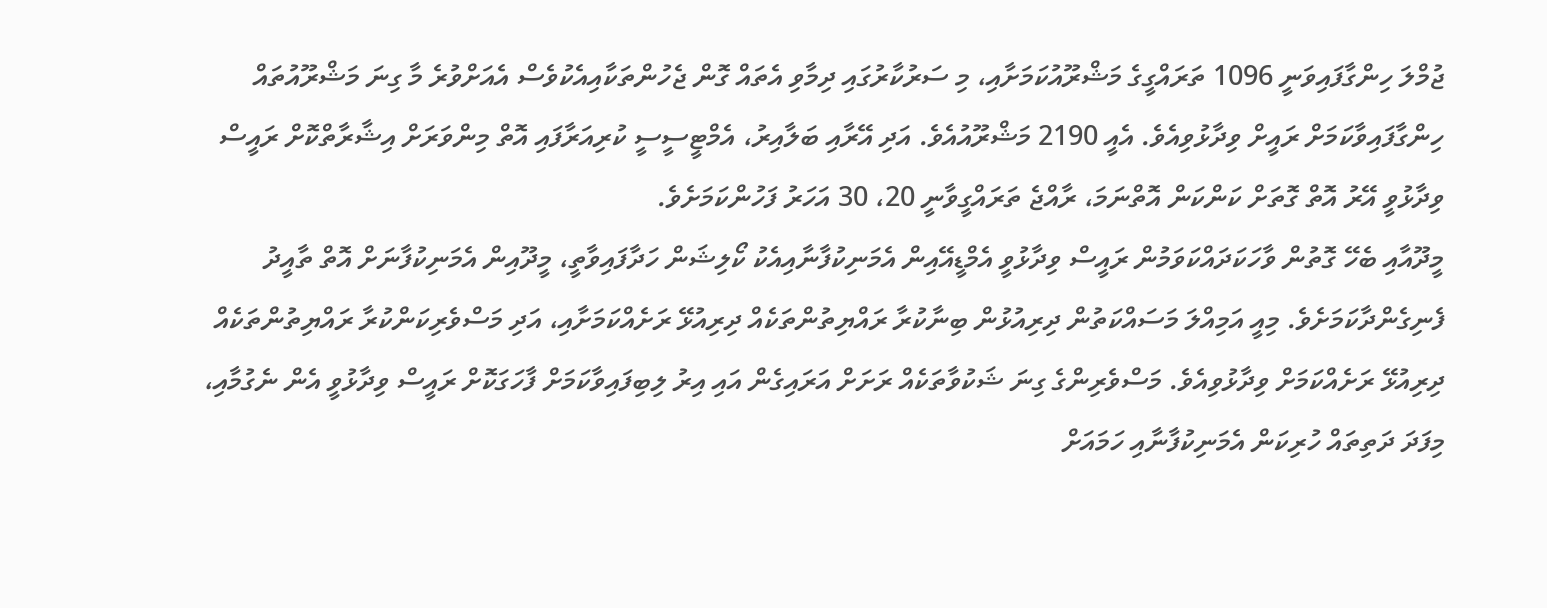ޖުމްލަ ހިންގާފައިވަނީ 1096 ތަރައްގީގެ މަޝްރޫއުކަމަށާއި، މި ސަރުކާރުގައި ދިމާވި އެތައް ގޮން ޖެހުންތަކާއިއެކުވެސް އެއަށްވުރެ މާ ގިނަ މަޝްރޫއުތައް ހިންގާފައިވާކަމަށް ރައީށް ވިދާޅުވިއެވެ. އެއީ 2190 މަޝްރޫއުއެވެ. އަދި އޭރާއި ބަލާއިރު، އެމްޓީސީސީ ކުރިއަރާފައި އޮތް މިންވަރަށް އިޝާރާތްކޮށް ރައީސް ވިދާޅުވީ އޭރު އޮތް ގޮތަށް ކަންކަން އޮތްނަމަ، ރާއްޖެ ތަރައްގީވާނީ 20، 30 އަހަރު ފަހުންކަމަށެވެ.
މީދޫއާއި ބެހޭ ގޮތުން ވާހަކަދައްކަވަމުން ރައީސް ވިދާޅުވީ އެމްޑީއޭއިން އެމަނިކުފާނާއިއެކު ކޯލިޝަން ހަދާފައިވާތީ، މީދޫއިން އެމަނިކުފާނަށް އޮތް ތާއީދު ފެނިގެންދާކަމަށެވެ. މިއީ އަމިއްލަ މަސައްކަތުން ދިރިއުޅުން ބިނާކުރާ ރައްޔިތުންތަކެއް ދިރިއުޅޭ ރަށެއްކަމަށާއި، އަދި މަސްވެރިކަންކުރާ ރައްޔިތުންތަކެއް ދިރިއުޅޭ ރަށެއްކަމަށް ވިދާޅުވިއެވެ. މަސްވެރިންގެ ގިނަ ޝަކުވާތަކެއް ރަށަށް އަރައިގެން އައި އިރު ލިބިފައިވާކަމަށް ފާހަގަކޮށް ރައީސް ވިދާޅުވީ އެން ނެގުމާއި، މިފަދަ ދަތިތައް ހުރިކަން އެމަނިކުފާނާއި ހަމައަށް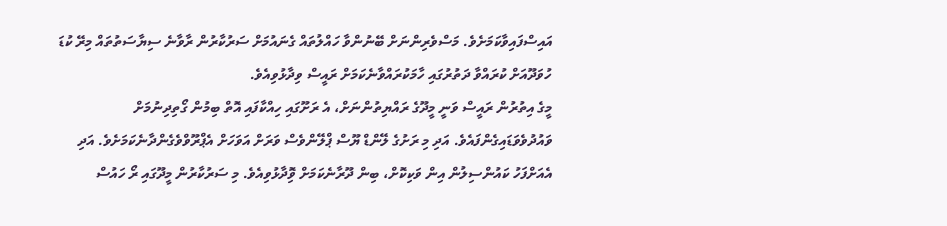އައިސްފައިވާކަމަށެވެ. މަސްވެރިންނަށް ބޭނުންވާ ހައްލުތައް ގެނައުމަށް ސަރުކާރުން ރާވާނެ ސިޔާސަތުތައް މިރޭ ކުޑަ ހުވަދޫއަށް ކުރައްވާ ދަތުރުގައި ހާމަކުރައްވާނެކަމަށް ރައީސް ވިދާޅުވިއެވެ.
މީގެ އިތުރުން ރައީސް ވަނީ މީދޫގެ ރައްޔިތުންނަށް، އެ ރަށޫގައި ހިއްކާފައި އޮތް ބިމުން ގޯތިދިނުމަށް ވައުދުވެވަޑައިގެންފައެވެ. އަދި މި ރަށުގެ ލޭންޑް ޔޫސް ޕްލޭންވެސް ވަރަށް އަވަހަށް އެޕްރޫވްވެގެންދާނެކަމަށެވެ. އަދި އެއަށްފަހު ކައުންސިލުން އިން ވަކިކޮށް، ބިން ދޫރާނެކަމަށް ވޮިދާޅުވިއެވެ. މި ސަރުކާރުން މީދޫގައި ރޯ ހައުސް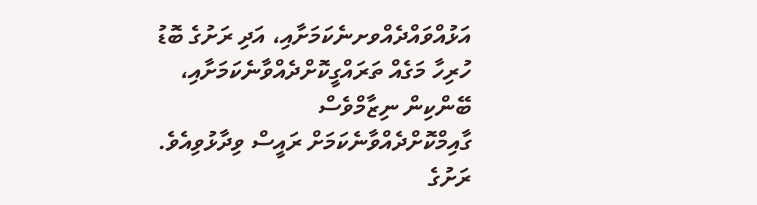އަޅުއްވައްދެއްވށނެކަމަށާއި، އަދި ރަށުގެ ބޮޑު ހުރިހާ މަގެއް ތަރައްގީކޮށްދެއްވާނެކަމަށާއި، ބޭންކިން ނިޒާމްވެސް ގާއިމްކޮށްދެއްވާނެކަމަށް ރައީސް ވިދާޅުވިއެވެ. ރަށުގެ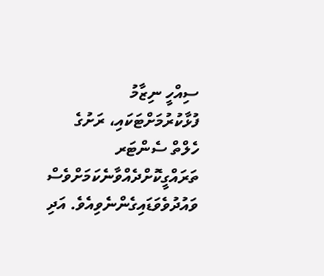ސިއްހީ ނިޒާމު ފުޅާކުރުމަށްޓަކައި، ރަށުގެ ހެލްތް ސެންޓަރ ތަރައްގީކޮށްދެއްވާނެކަމަށްވެސް ވައުދުވެވަޑައިގެންނެވިއެވެ. އަދި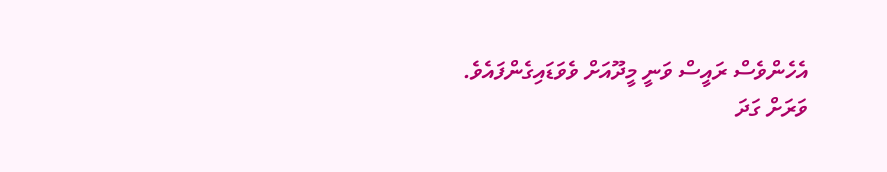އެހެންވެސް ރައީސް ވަނީ މީދޫއަށް ވެވަޑައިގެންފައެވެ.
ވަރަށް ގަދަ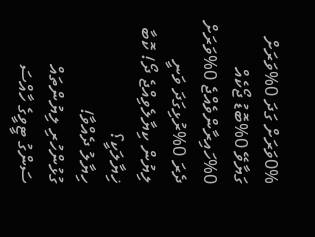0%ވަރަށް ގަދަ 0%ވަރަށް ގަޔާވޭ 0%ބޮޑު ޖޯކެއް 0%ހައިރާންވެއްޖެ 0%ވަރަށް ދެރަ 0%ރުޅިގަދަ ވަނީ
ލިޔުން ކިޔާލެވިއްޖެ ދޯ! ކޮބާ ޚިޔާލަކީ؟
ހިޔާލު ދެއްވާ!
ގުޅުންހުރި ލިޔުންތައް
ސަންގު ޓީވީގެ ހާއްސަ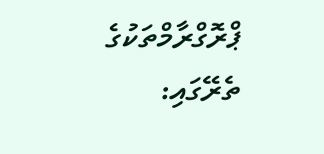ޕްރޮގްރާމްތަކުގެ ތެރޭގައި: